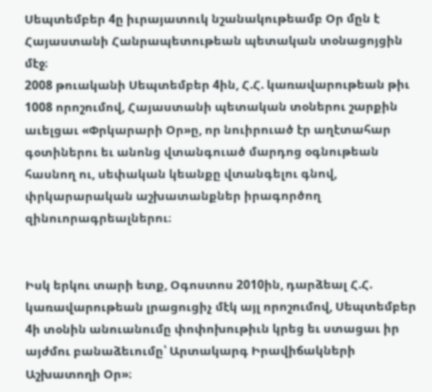Սեպտեմբեր 4ը իւրայատուկ նշանակութեամբ Օր մըն է Հայաստանի Հանրապետութեան պետական տօնացոյցին մէջ։
2008 թուականի Սեպտեմբեր 4ին, Հ.Հ. կառավարութեան թիւ 1008 որոշումով, Հայաստանի պետական տօներու շարքին աւելցաւ «Փրկարարի Օր»ը, որ նուիրուած էր աղէտահար գօտիներու եւ անոնց վտանգուած մարդոց օգնութեան հասնող ու, սեփական կեանքը վտանգելու գնով, փրկարարական աշխատանքներ իրագործող զինուորագրեալներու։


Իսկ երկու տարի ետք, Օգոստոս 2010ին, դարձեալ Հ.Հ. կառավարութեան լրացուցիչ մէկ այլ որոշումով, Սեպտեմբեր 4ի տօնին անուանումը փոփոխութիւն կրեց եւ ստացաւ իր այժմու բանաձեւումը՝ Արտակարգ Իրավիճակների Աշխատողի Օր»։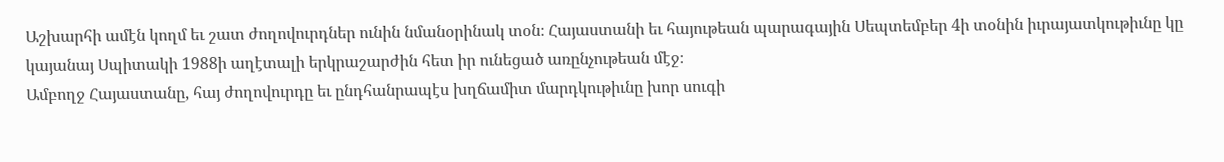Աշխարհի ամէն կողմ եւ շատ ժողովուրդներ ունին նմանօրինակ տօն։ Հայաստանի եւ հայութեան պարագային Սեպտեմբեր 4ի տօնին իւրայատկութիւնը կը կայանայ Սպիտակի 1988ի աղէտալի երկրաշարժին հետ իր ունեցած առընչութեան մէջ։
Ամբողջ Հայաստանը, հայ ժողովուրդը եւ ընդհանրապէս խղճամիտ մարդկութիւնը խոր սուգի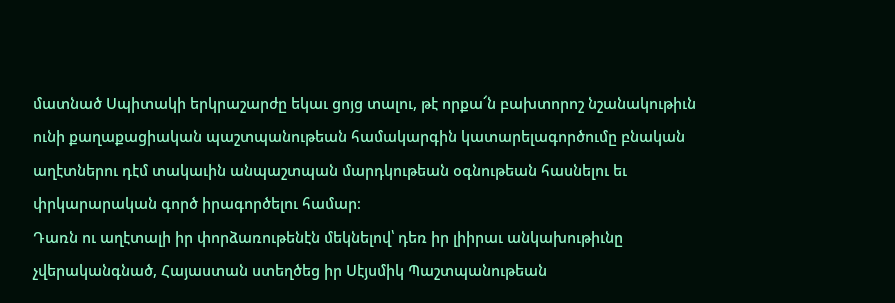մատնած Սպիտակի երկրաշարժը եկաւ ցոյց տալու, թէ որքա՜ն բախտորոշ նշանակութիւն ունի քաղաքացիական պաշտպանութեան համակարգին կատարելագործումը բնական աղէտներու դէմ տակաւին անպաշտպան մարդկութեան օգնութեան հասնելու եւ փրկարարական գործ իրագործելու համար։
Դառն ու աղէտալի իր փորձառութենէն մեկնելով՝ դեռ իր լիիրաւ անկախութիւնը չվերականգնած, Հայաստան ստեղծեց իր Սէյսմիկ Պաշտպանութեան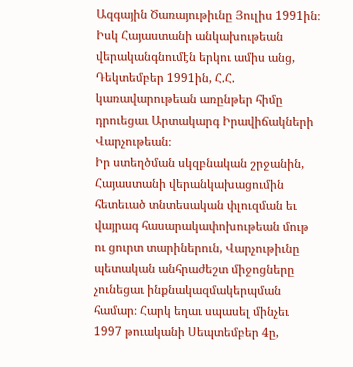Ազգային Ծառայութիւնը Յուլիս 1991ին։ Իսկ Հայաստանի անկախութեան վերականգնումէն երկու ամիս անց, Դեկտեմբեր 1991ին, Հ.Հ. կառավարութեան առընթեր հիմը դրուեցաւ Արտակարգ Իրավիճակների Վարչութեան։
Իր ստեղծման սկզբնական շրջանին, Հայաստանի վերանկախացումին հետեւած տնտեսական փլուզման եւ վայրագ հասարակափոխութեան մութ ու ցուրտ տարիներուն, Վարչութիւնը պետական անհրաժեշտ միջոցները չունեցաւ ինքնակազմակերպման համար։ Հարկ եղաւ սպասել մինչեւ 1997 թուականի Սեպտեմբեր 4ը,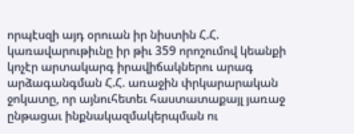որպէսզի այդ օրուան իր նիստին Հ.Հ. կառավարութիւնը իր թիւ 359 որոշումով կեանքի կոչէր արտակարգ իրավիճակներու արագ արձագանգման Հ.Հ. առաջին փրկարարական ջոկատը, որ այնուհետեւ հաստատաքայլ յառաջ ընթացաւ ինքնակազմակերպման ու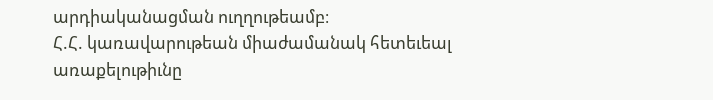արդիականացման ուղղութեամբ։
Հ.Հ. կառավարութեան միաժամանակ հետեւեալ առաքելութիւնը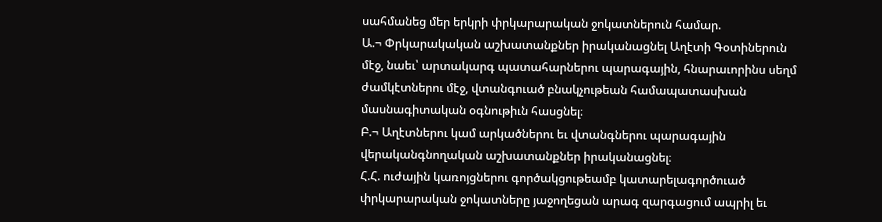սահմանեց մեր երկրի փրկարարական ջոկատներուն համար.
Ա.¬ Փրկարակական աշխատանքներ իրականացնել Աղէտի Գօտիներուն մէջ, նաեւ՝ արտակարգ պատահարներու պարագային, հնարաւորինս սեղմ ժամկէտներու մէջ, վտանգուած բնակչութեան համապատասխան մասնագիտական օգնութիւն հասցնել։
Բ.¬ Աղէտներու կամ արկածներու եւ վտանգներու պարագային վերականգնողական աշխատանքներ իրականացնել։
Հ.Հ. ուժային կառոյցներու գործակցութեամբ կատարելագործուած փրկարարական ջոկատները յաջողեցան արագ զարգացում ապրիլ եւ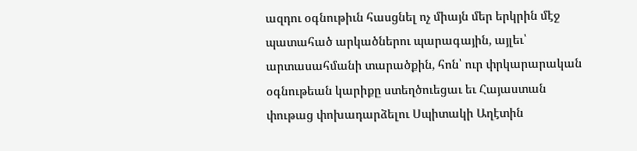ազդու օգնութիւն հասցնել ոչ միայն մեր երկրին մէջ պատահած արկածներու պարագային, այլեւ՝ արտասահմանի տարածքին, հոն՝ ուր փրկարարական օգնութեան կարիքը ստեղծուեցաւ եւ Հայաստան փութաց փոխադարձելու Սպիտակի Աղէտին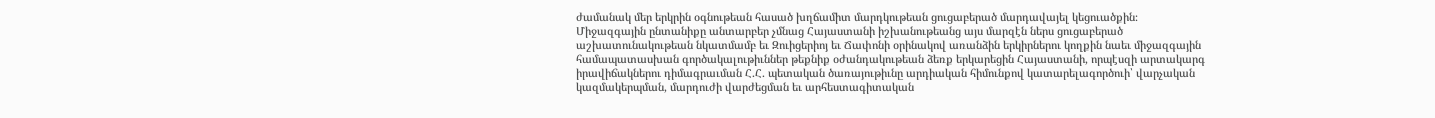ժամանակ մեր երկրին օգնութեան հասած խղճամիտ մարդկութեան ցուցաբերած մարդավայել կեցուածքին։
Միջազգային ընտանիքը անտարբեր չմնաց Հայաստանի իշխանութեանց այս մարզէն ներս ցուցաբերած աշխատունակութեան նկատմամբ եւ Զուիցերիոյ եւ Ճափոնի օրինակով առանձին երկիրներու կողքին նաեւ միջազգային համապատասխան գործակալութիւններ թեքնիք օժանդակութեան ձեռք երկարեցին Հայաստանի, որպէսզի արտակարգ իրավիճակներու դիմագրաւման Հ.Հ. պետական ծառայութիւնը արդիական հիմունքով կատարելագործուի՝ վարչական կազմակերպման, մարդուժի վարժեցման եւ արհեստագիտական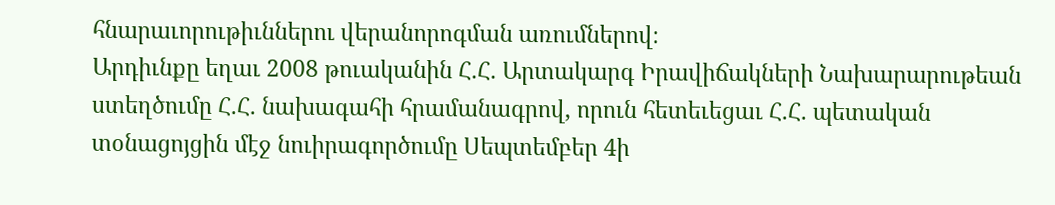հնարաւորութիւններու վերանորոգման առումներով։
Արդիւնքը եղաւ 2008 թուականին Հ.Հ. Արտակարգ Իրավիճակների Նախարարութեան ստեղծումը Հ.Հ. նախագահի հրամանագրով, որուն հետեւեցաւ Հ.Հ. պետական տօնացոյցին մէջ նուիրագործումը Սեպտեմբեր 4ի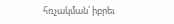հռչակման՝ իբրեւ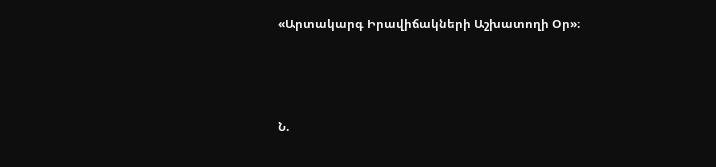«Արտակարգ Իրավիճակների Աշխատողի Օր»։



Ն.